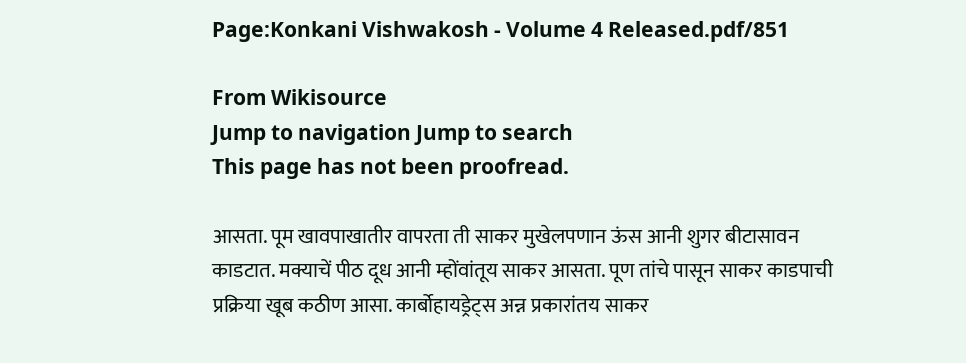Page:Konkani Vishwakosh - Volume 4 Released.pdf/851

From Wikisource
Jump to navigation Jump to search
This page has not been proofread.

आसता. पूम खावपाखातीर वापरता ती साकर मुखेलपणान ऊंस आनी शुगर बीटासावन काडटात. मक्याचें पीठ दूध आनी म्होंवांतूय साकर आसता. पूण तांचे पासून साकर काडपाची प्रक्रिया खूब कठीण आसा. कार्बोहायड्रेट्स अन्न प्रकारांतय साकर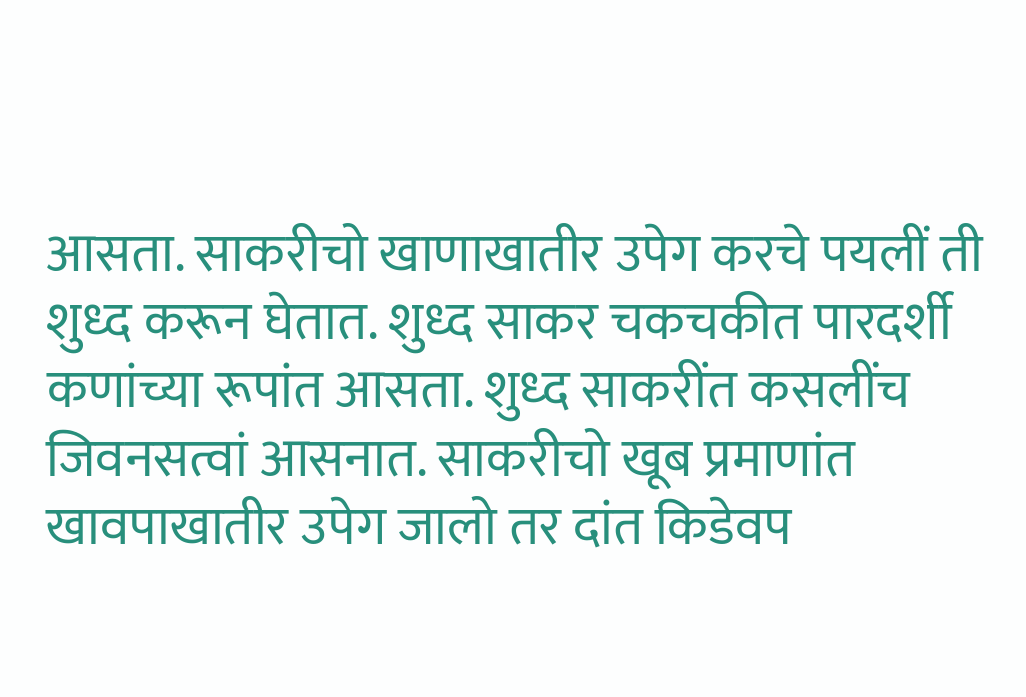आसता. साकरीचो खाणाखातीर उपेग करचे पयलीं ती शुध्द करून घेतात. शुध्द साकर चकचकीत पारदर्शी कणांच्या रूपांत आसता. शुध्द साकरींत कसलींच जिवनसत्वां आसनात. साकरीचो खूब प्रमाणांत खावपाखातीर उपेग जालो तर दांत किडेवप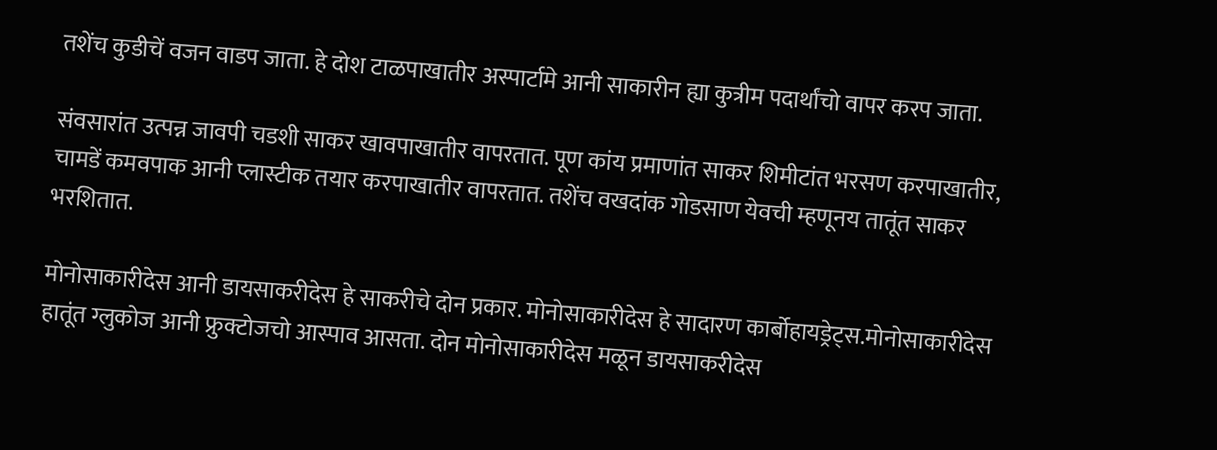तशेंच कुडीचें वजन वाडप जाता. हे दोश टाळपाखातीर अस्पार्टामे आनी साकारीन ह्या कुत्रीम पदार्थांचो वापर करप जाता.

संवसारांत उत्पन्न जावपी चडशी साकर खावपाखातीर वापरतात. पूण कांय प्रमाणांत साकर शिमीटांत भरसण करपाखातीर, चामडें कमवपाक आनी प्लास्टीक तयार करपाखातीर वापरतात. तशेंच वखदांक गोडसाण येवची म्हणूनय तातूंत साकर भरशितात.

मोनोसाकारीदेस आनी डायसाकरीदेस हे साकरीचे दोन प्रकार. मोनोसाकारीदेस हे सादारण कार्बोहायड्रेट्स.मोनोसाकारीदेस हातूंत ग्लुकोज आनी फ्रुक्टोजचो आस्पाव आसता. दोन मोनोसाकारीदेस मळून डायसाकरीदेस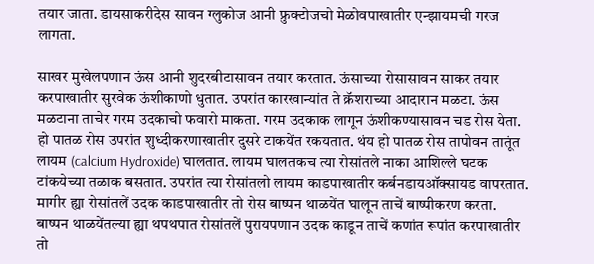तयार जाता. डायसाकरीदेस सावन ग्लुकोज आनी फ्रुक्टोजचो मेळोवपाखातीर एन्झायमची गरज लागता.

साखर मुखेलपणान ऊंस आनी शुदरबीटासावन तयार करतात. ऊंसाच्या रोसासावन साकर तयार करपाखातीर सुरवेक ऊंशीकाणो धुतात. उपरांत कारखान्यांत ते क्रॅशराच्या आदारान मळटा. ऊंस मळटाना ताचेर गरम उदकाचो फवारो माकता. गरम उदकाक लागून ऊंशीकण्यासावन चड रोस येता. हो पातळ रोस उपरांत शुध्दीकरणाखातीर दुसरे टाकयेंत रकयतात. थंय हो पातळ रोस तापोवन तातूंत लायम (calcium Hydroxide) घालतात. लायम घालतकच त्या रोसांतले नाका आशिल्ले घटक टांकयेच्या तळाक बसतात. उपरांत त्या रोसांतलो लायम काडपाखातीर कर्बनडायऑक्सायड वापरतात. मागीर ह्या रोसांतलें उदक काडपाखातीर तो रोस बाष्पन थाळयेंत घालून ताचें बाष्पीकरण करता. बाष्पन थाळयेंतल्या ह्या थपथपात रोसांतलें पुरायपणान उदक काडून ताचें कणांत रूपांत करपाखातीर तो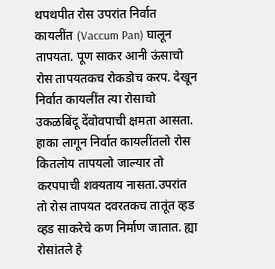थपथपीत रोस उपरांत निर्वात कायलींत (Vaccum Pan) घालून तापयता. पूण साकर आनी ऊंसाचो रोस तापयतकच रोकडोच करप. देखून निर्वात कायलींत त्या रोसाचो उकळबिंदू देंवोवपाची क्षमता आसता. हाका लागून निर्वात कायलींतलो रोस कितलोय तापयलो जाल्यार तो करपपाची शक्यताय नासता.उपरांत तो रोस तापयत दवरतकच तातूंत व्हड व्हड साकरेचे कण निर्माण जातात. ह्या रोसांतले हे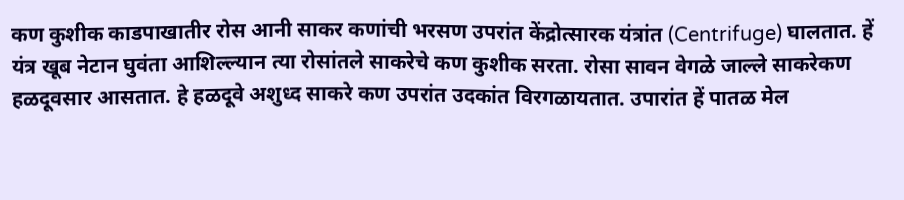कण कुशीक काडपाखातीर रोस आनी साकर कणांची भरसण उपरांत केंद्रोत्सारक यंत्रांत (Centrifuge) घालतात. हें यंत्र खूब नेटान घुवंता आशिल्ल्यान त्या रोसांतले साकरेचे कण कुशीक सरता. रोसा सावन वेगळे जाल्ले साकरेकण हळदूवसार आसतात. हे हळदूवे अशुध्द साकरे कण उपरांत उदकांत विरगळायतात. उपारांत हें पातळ मेल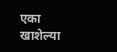एका खाशेल्या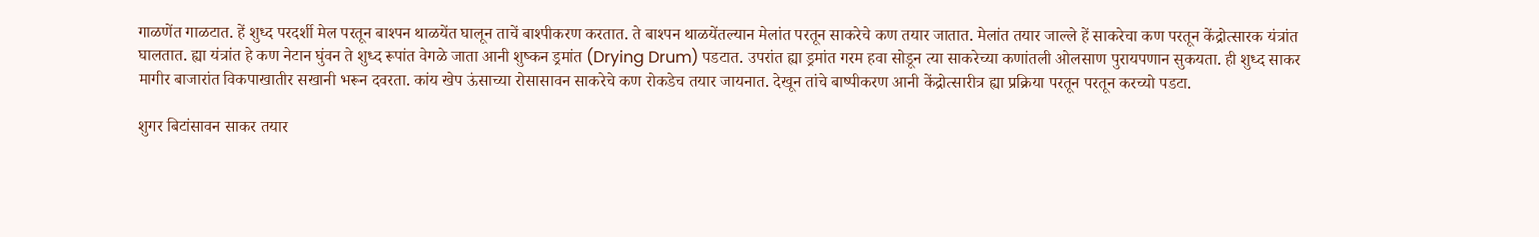गाळणेंत गाळटात. हें शुध्द परदर्शी मेल परतून बाश्पन थाळयेंत घालून ताचें बाश्पीकरण करतात. ते बाश्पन थाळयेंतल्यान मेलांत परतून साकरेचे कण तयार जातात. मेलांत तयार जाल्ले हें साकरेचा कण परतून केंद्रोत्सारक यंत्रांत घालतात. ह्या यंत्रांत हे कण नेटान घुंवन ते शुध्द रूपांत वेगळे जाता आनी शुष्कन ड्रमांत (Drying Drum) पडटात. उपरांत ह्या ड्रमांत गरम हवा सोडून त्या साकरेच्या कणांतली ओलसाण पुरायपणान सुकयता. ही शुध्द साकर मागीर बाजारांत विकपाखातीर सखानी भरून दवरता. कांय खेप ऊंसाच्या रोसासावन साकरेचे कण रोकडेच तयार जायनात. देखून तांचे बाष्पीकरण आनी केंद्रोत्सारीत्र ह्या प्रक्रिया परतून परतून करच्यो पडटा.

शुगर बिटांसावन साकर तयार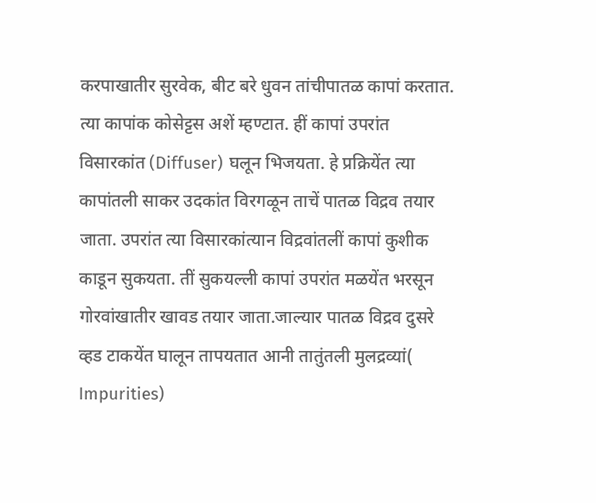करपाखातीर सुरवेक, बीट बरे धुवन तांचीपातळ कापां करतात. त्या कापांक कोसेट्टस अशें म्हण्टात. हीं कापां उपरांत विसारकांत (Diffuser) घलून भिजयता. हे प्रक्रियेंत त्या कापांतली साकर उदकांत विरगळून ताचें पातळ विद्रव तयार जाता. उपरांत त्या विसारकांत्यान विद्रवांतलीं कापां कुशीक काडून सुकयता. तीं सुकयल्ली कापां उपरांत मळयेंत भरसून गोरवांखातीर खावड तयार जाता.जाल्यार पातळ विद्रव दुसरे व्हड टाकयेंत घालून तापयतात आनी तातुंतली मुलद्रव्यां( Impurities)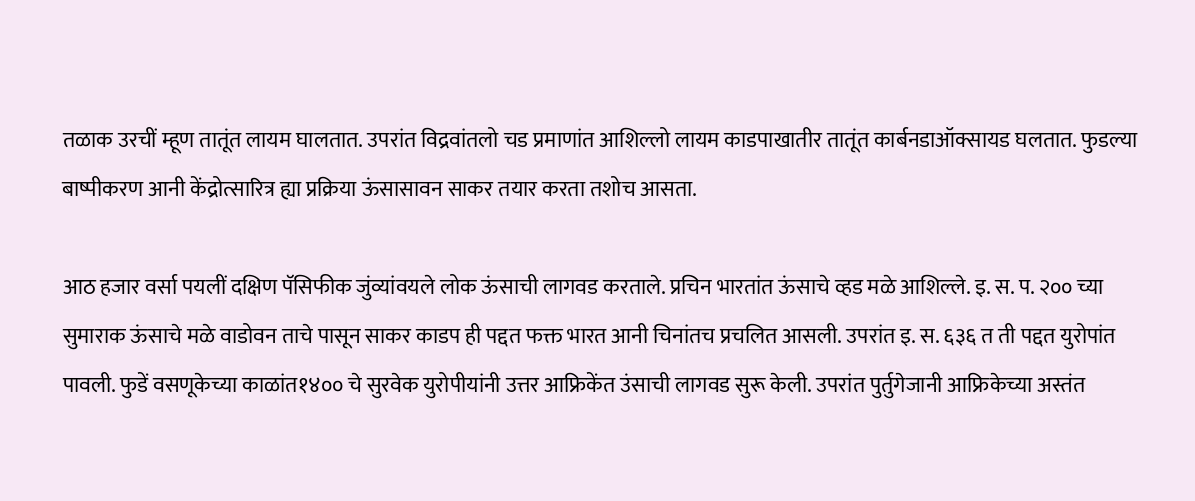तळाक उरचीं म्हूण तातूंत लायम घालतात. उपरांत विद्रवांतलो चड प्रमाणांत आशिल्लो लायम काडपाखातीर तातूंत कार्बनडाऑक्सायड घलतात. फुडल्या बाष्पीकरण आनी केंद्रोत्सारित्र ह्या प्रक्रिया ऊंसासावन साकर तयार करता तशोच आसता.

आठ हजार वर्सा पयलीं दक्षिण पॅसिफीक जुंव्यांवयले लोक ऊंसाची लागवड करताले. प्रचिन भारतांत ऊंसाचे व्हड मळे आशिल्ले. इ. स. प. २०० च्या सुमाराक ऊंसाचे मळे वाडोवन ताचे पासून साकर काडप ही पद्दत फक्त भारत आनी चिनांतच प्रचलित आसली. उपरांत इ. स. ६३६ त ती पद्दत युरोपांत पावली. फुडें वसणूकेच्या काळांत१४०० चे सुरवेक युरोपीयांनी उत्तर आफ्रिकेंत उंसाची लागवड सुरू केली. उपरांत पुर्तुगेजानी आफ्रिकेच्या अस्तंत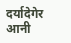दर्यादेगेर आनी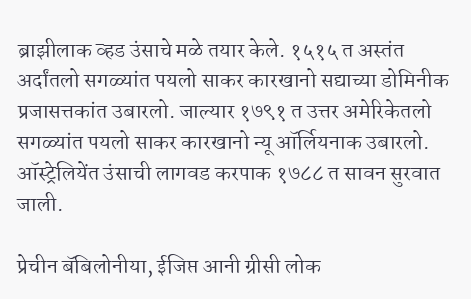ब्राझीलाक व्हड उंसाचे मळे तयार केले. १५१५ त अस्तंत अर्दांतलो सगळ्यांत पयलो साकर कारखानो सद्याच्या डोमिनीक प्रजासत्तकांत उबारलो. जाल्यार १७९१ त उत्तर अमेरिकेतलो सगळ्यांत पयलो साकर कारखानो न्यू ऑर्लियनाक उबारलो. ऑस्ट्रेलियेंत उंसाची लागवड करपाक १७८८ त सावन सुरवात जाली.

प्रेचीन बॅबिलोनीया, ईजिप्त आनी ग्रीसी लोक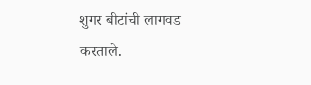शुगर बीटांची लागवड करताले.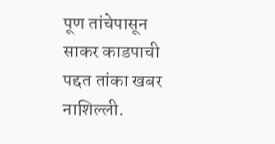पूण तांचेपासून साकर काडपाची पद्दत तांका खबर नाशिल्ली.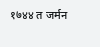१७४४ त जर्मन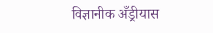विज्ञानीक अँड्रीयास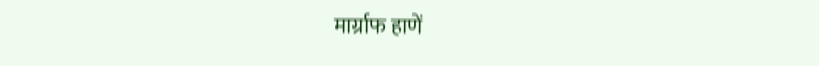मार्ग्राफ हाणें